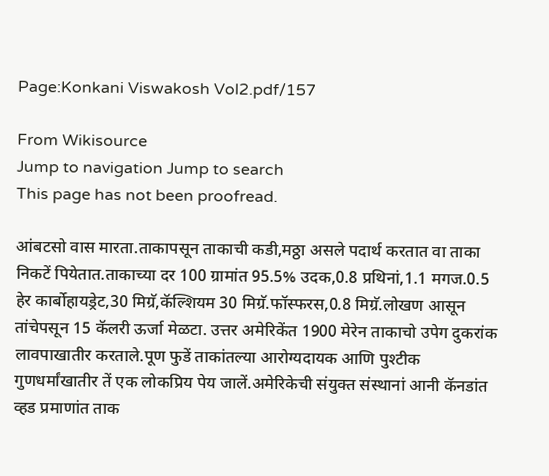Page:Konkani Viswakosh Vol2.pdf/157

From Wikisource
Jump to navigation Jump to search
This page has not been proofread.

आंबटसो वास मारता.ताकापसून ताकाची कडी,मठ्ठा असले पदार्थ करतात वा ताका निकटें पियेतात.ताकाच्या दर 100 ग्रामांत 95.5% उदक,0.8 प्रथिनां,1.1 मगज.0.5 हेर कार्बोहायड्रेट,30 मिग्रॅ,कॅल्शियम 30 मिग्रॅ.फॉस्फरस,0.8 मिग्रॅ.लोखण आसून तांचेपसून 15 कॅलरी ऊर्जा मेळटा. उत्तर अमेरिकेंत 1900 मेरेन ताकाचो उपेग दुकरांक लावपाखातीर करताले.पूण फुडें ताकांतल्या आरोग्यदायक आणि पुश्टीक गुणधर्मांखातीर तें एक लोकप्रिय पेय जालें.अमेरिकेची संयुक्त संस्थानां आनी कॅनडांत व्हड प्रमाणांत ताक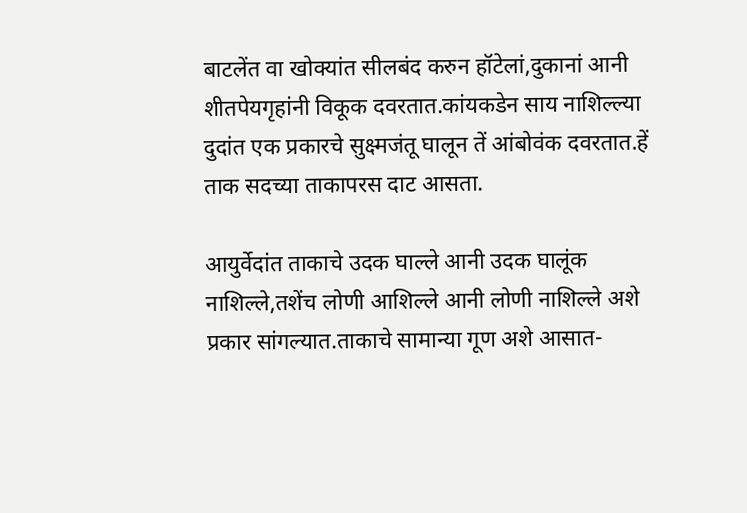बाटलेंत वा खोक्यांत सीलबंद करुन हॉटेलां,दुकानां आनी शीतपेयगृहांनी विकूक दवरतात.कांयकडेन साय नाशिल्ल्या दुदांत एक प्रकारचे सुक्ष्मजंतू घालून तें आंबोवंक दवरतात.हें ताक सदच्या ताकापरस दाट आसता.

आयुर्वेदांत ताकाचे उदक घाल्ले आनी उदक घालूंक नाशिल्ले,तशेंच लोणी आशिल्ले आनी लोणी नाशिल्ले अशे प्रकार सांगल्यात.ताकाचे सामान्या गूण अशे आसात-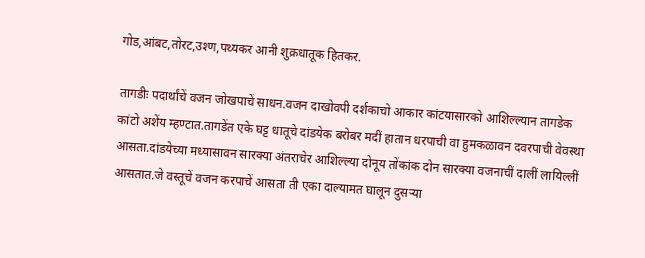गोड,आंबट,तोरट,उश्ण,पथ्यकर आनी शुक्रधातूक हितकर.

तागडीः पदार्थांचें वजन जोखपाचें साधन.वजन दाखोवपी दर्शकाचो आकार कांटयासारको आशिल्ल्यान तागडेक कांटो अशेंय म्हण्टात.तागडेंत एके घट्ट धातूचे दांडयेक बरोबर मदीं हातान धरपाची वा हुमकळावन दवरपाची वेवस्था आसता.दांडयेच्या मध्यासावन सारक्या अंतराचेर आशिल्ल्या दोनूय तोंकांक दोन सारक्या वजनाचीं दालीं लायिल्लीं आसतात.जे वस्तूचें वजन करपाचें आसता ती एका दाल्यामत घालून दुसऱ्या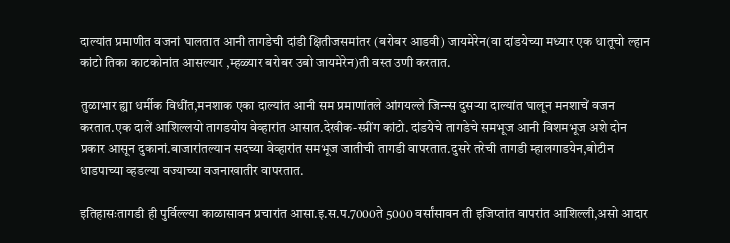दाल्यांत प्रमाणीत वजनां घालतात आनी तागडेची दांडी क्षितीजसमांतर (बरोबर आडवी) जायमेरेन(वा दांडयेच्या मध्यार एक धातूचो ल्हान कांटो तिका काटकोनांत आसल्यार ,म्हळ्यार बरोबर उबो जायमेरेन)ती वस्त उणी करतात.

तुळाभार ह्या धर्मीक विधींत,मनशाक एका दाल्यांत आनी सम प्रमाणांतले आंगयल्ले जिन्न्स दुसऱ्या दाल्यांत घालून मनशाचें वजन करतात.एक दालें आशिल्लयो तागडयोय वेव्हारांत आसात.देखीक-स्प्रींग कांटो. दांडयेचे तागडेचे समभूज आनी विशमभूज अशे दोन प्रकार आसून दुकानां.बाजारांतल्यान सदच्या वेव्हारांत समभूज जातीची तागडी वापरतात.दुसरे तरेची तागडी म्हालगाडयेन,बोटीन धाडपाच्या व्हडल्या वज्याच्या वजनाखातीर वापरतात.

इतिहासःतागडी ही पुर्विल्ल्या काळासावन प्रचारांत आसा.इ.स.प.7000ते 5000 वर्सांसावन ती इजिप्तांत वापरांत आशिल्ली,असो आदार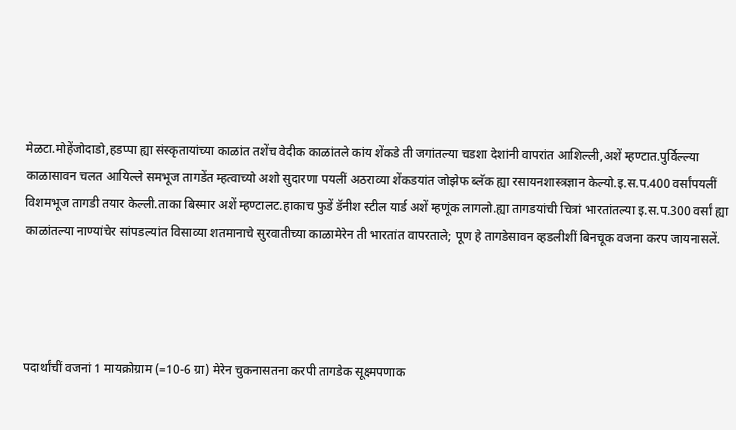मेळटा.मोहेंजोदाडो,हडप्पा ह्या संस्कृतायांच्या काळांत तशेंच वेदीक काळांतले कांय शेंकडे ती जगांतल्या चडशा देशांनी वापरांत आशिल्ली,अशें म्हण्टात.पुर्विल्ल्या काळासावन चलत आयिल्ले समभूज तागडेंत म्हत्वाच्यो अशो सुदारणा पयलीं अठराव्या शेंकडयांत जोझेफ ब्लॅक ह्या रसायनशास्त्रज्ञान केल्यो.इ.स.प.400 वर्सांपयलीं विशमभूज तागडी तयार केल्ली.ताका बिस्मार अशें म्हण्टालट.हाकाच फुडें डॅनीश स्टील यार्ड अशें म्हणूंक लागलो.ह्या तागडयांची चित्रां भारतांतल्या इ.स.प.300 वर्सां ह्या काळांतल्या नाण्यांचेर सांपडल्यांत विसाव्या शतमानाचे सुरवातीच्या काळामेरेन ती भारतांत वापरताले; पूण हे तागडेसावन व्हडलीशीं बिनचूक वजना करप जायनासलें.




पदार्थांचीं वजनां 1 मायक्रोग्राम (=10-6 ग्रा) मेरेन चुकनासतना करपी तागडेक सूक्ष्मपणाक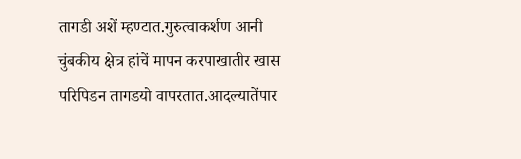तागडी अशें म्हण्टात.गुरुत्वाकर्शण आनी चुंबकीय क्षेत्र हांचें मापन करपाखातीर खास परिपिडन तागडयो वापरतात.आदल्यातेंपार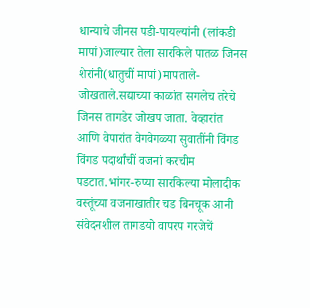धान्याचे जीनस पडी-पायल्यांनी (लांकडी मापां)जाल्यार तेला सारकिले पातळ जिनस शेरांनी(धातुचीं मापां)मापताले-जोखताले.सद्याच्या काळांत सगलेच तरेचे जिनस तागडेर जोखप जाता. वेव्हारांत आणि वेपारांत वेगवेगळ्या सुवातींनी विंगड विंगड पदार्थांचीं वजनां करचीम पडटात.भांगर-रुप्या सारकिल्या मोलादीक वस्तूंच्या वजनाखातीर चड बिनचूक आनी संवेदनशील तागडयो वापरप गरजेचें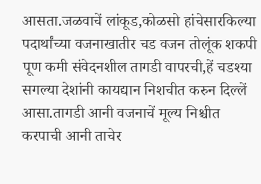आसता.जळवाचें लांकूड,कोळसो हांचेसारकिल्या पदार्थांच्या वजनाखातीर चड वजन तोलूंक शकपी पूण कमी संवेदनशील तागडी वापरची,हें चडश्या सगल्या देशांनी कायद्यान निशचीत करुन दिल्लें आसा.तागडी आनी वजनाचें मूल्य निश्चीत करपाची आनी ताचेर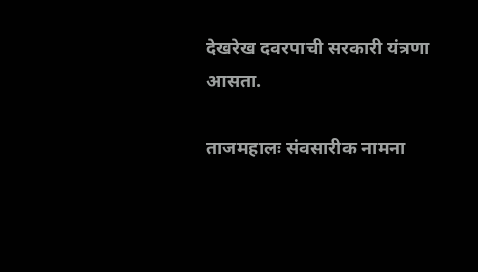देखरेख दवरपाची सरकारी यंत्रणा आसता.

ताजमहालः संवसारीक नामना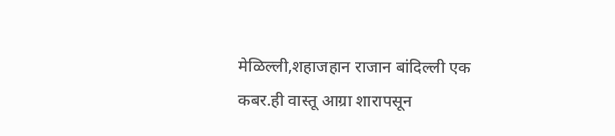मेळिल्ली,शहाजहान राजान बांदिल्ली एक कबर.ही वास्तू आग्रा शारापसून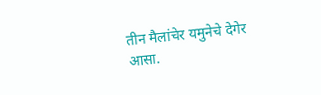तीन मैलांचेर यमुनेचे देगेर आसा.